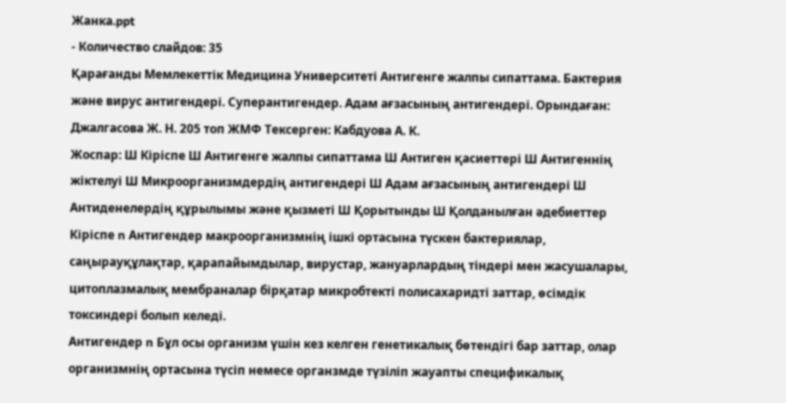Жанка.ppt
- Количество слайдов: 35
Қарағанды Мемлекеттік Медицина Университеті Антигенге жалпы сипаттама. Бактерия және вирус антигендері. Суперантигендер. Адам ағзасының антигендері. Орындаған: Джалгасова Ж. Н. 205 топ ЖМФ Тексерген: Кабдуова А. К.
Жоспар: Ш Кіріспе Ш Антигенге жалпы сипаттама Ш Антиген қасиеттері Ш Антигеннің жіктелуі Ш Микроорганизмдердің антигендері Ш Адам ағзасының антигендері Ш Антиденелердің құрылымы және қызметі Ш Қорытынды Ш Қолданылған әдебиеттер
Кіріспе n Антигендер макроорганизмнің ішкі ортасына түскен бактериялар, саңырауқұлақтар, қарапайымдылар, вирустар, жануарлардың тіндері мен жасушалары, цитоплазмалық мембраналар бірқатар микробтекті полисахаридті заттар, өсімдік токсиндері болып келеді.
Антигендер n Бұл осы организм үшін кез келген генетикалық бөтендігі бар заттар, олар организмнің ортасына түсіп немесе органзмде түзіліп жауапты спецификалық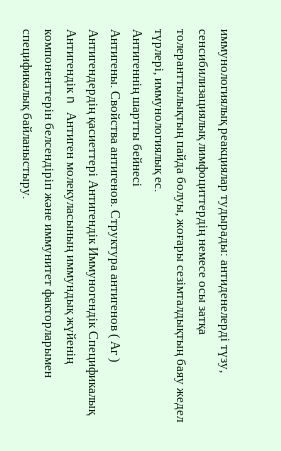иммунологиялық реакциялар тудырады: антиденелерді түзу, сенсибилизациялық лимфоциттердің немесе осы затқа толеранттылықтың пайда болуы, жоғары сезімталдықтың баяу жедел түрлері, иммунологиялық ес.
Антигеннің шартты бейнесі
Антигены. Свойства антигенов. Структура антигенов ( Аг )
Антигендердің қасиеттері Антигендік Иммуногендік Спецификалық
Антигендік n Антиген молекуласының иммундық жүйенің компоненттерін белсендіріп және иммунитет факторларымен спецификалық байланыстыру.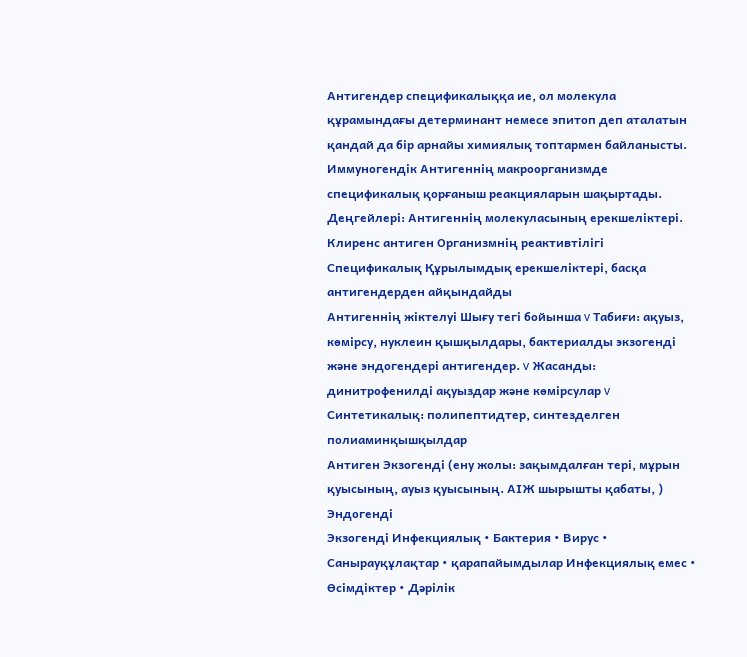Антигендер спецификалыққа ие, ол молекула құрамындағы детерминант немесе эпитоп деп аталатын қандай да бір арнайы химиялық топтармен байланысты.
Иммуногендік Антигеннің макроорганизмде спецификалық қорғаныш реакцияларын шақыртады. Деңгейлері: Антигеннің молекуласының ерекшеліктері. Клиренс антиген Организмнің реактивтілігі Спецификалық Құрылымдық ерекшеліктері, басқа антигендерден айқындайды
Антигеннің жіктелуі Шығу тегі бойынша v Табиғи: ақуыз, көмірсу, нуклеин қышқылдары, бактериалды экзогенді және эндогендері антигендер. v Жасанды: динитрофенилді ақуыздар және көмірсулар v Синтетикалық: полипептидтер, синтезделген полиаминқышқылдар
Антиген Экзогенді (ену жолы: зақымдалған тері, мұрын қуысының, ауыз қуысының. АІЖ шырышты қабаты, ) Эндогенді
Экзогенді Инфекциялық • Бактерия • Вирус • Санырауқұлақтар • қарапайымдылар Инфекциялық емес • Өсімдіктер • Дәрілік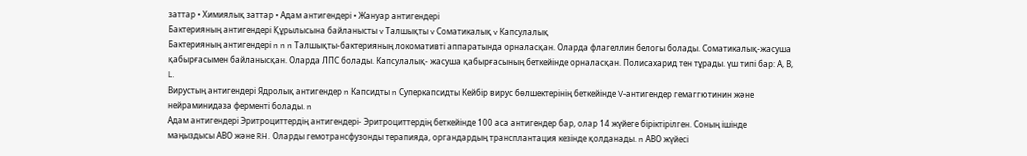заттар • Химиялық заттар • Адам антигендері • Жануар антигендері
Бактерияның антигендері Құрылысына байланысты v Талшықты v Соматикалық v Капсулалық
Бактерияның антигендері n n n Талшықты-бактерияның локомативті аппаратында орналасқан. Оларда флагеллин белогы болады. Соматикалық-жасуша қабырғасымен байланысқан. Оларда ЛПС болады. Капсулалық- жасуша қабырғасының беткейінде орналасқан. Полисахарид тен тұрады. үш типі бар: А, В, L.
Вирустың антигендері Ядролық антигендер n Капсидты n Суперкапсидты Кейбір вирус бөлшектерінің беткейінде V-антигендер гемаггютинин және нейраминидаза ферменті болады. n
Адам антигендері Эритроциттердің антигендері- Эритроциттердің беткейінде 100 аса антигендер бар, олар 14 жүйеге біріктірілген. Соның ішінде маңыздысы АВО және RH. Оларды гемотрансфузонды терапияда, органдардың трансплантация кезінде қолданады. n АВО жүйесі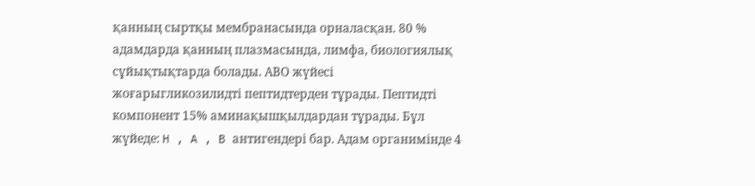қанның сыртқы мембранасында орналасқан. 80 % адамдарда қанның плазмасында, лимфа, биологиялық сұйықтықтарда болады. АВО жүйесі жоғарыгликозилидті пептидтерден тұрады. Пептидті компонент 15% аминақышқылдардан тұрады. Бұл жүйеде: H , A , B антигендері бар. Адам органимінде 4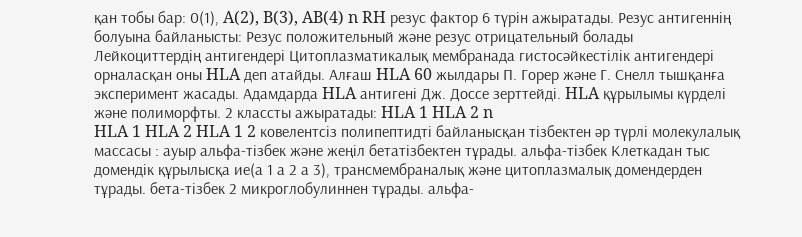қан тобы бар: 0(1), A(2), B(3), AB(4) n RH резус фактор 6 түрін ажыратады. Резус антигеннің болуына байланысты: Резус положительный және резус отрицательный болады
Лейкоциттердің антигендері Цитоплазматикалық мембранада гистосәйкестілік антигендері орналасқан оны HLA деп атайды. Алғаш HLA 60 жылдары П. Горер және Г. Снелл тышқанға эксперимент жасады. Адамдарда HLA антигені Дж. Доссе зерттейді. HLA құрылымы күрделі және полиморфты. 2 классты ажыратады: HLA 1 HLA 2 n
HLA 1 HLA 2 HLA 1 2 ковелентсіз полипептидті байланысқан тізбектен әр түрлі молекулалық массасы : ауыр альфа-тізбек және жеңіл бетатізбектен тұрады. альфа-тізбек Клеткадан тыс домендік құрылысқа ие(а 1 а 2 а 3), трансмембраналық және цитоплазмалық домендерден тұрады. бета-тізбек 2 микроглобулиннен тұрады. альфа-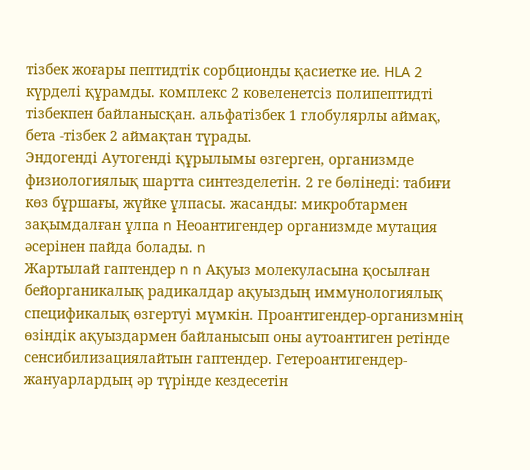тізбек жоғары пептидтік сорбционды қасиетке ие. HLA 2 күрделі құрамды. комплекс 2 ковеленетсіз полипептидті тізбекпен байланысқан. альфатізбек 1 глобулярлы аймақ, бета -тізбек 2 аймақтан түрады.
Эндогенді Аутогенді құрылымы өзгерген, организмде физиологиялық шартта синтезделетін. 2 ге бөлінеді: табиғи көз бұршағы, жүйке ұлпасы. жасанды: микробтармен зақымдалған ұлпа n Неоантигендер организмде мутация әсерінен пайда болады. n
Жартылай гаптендер n n Ақуыз молекуласына қосылған бейорганикалық радикалдар ақуыздың иммунологиялық спецификалық өзгертуі мүмкін. Проантигендер-организмнің өзіндік ақуыздармен байланысып оны аутоантиген ретінде сенсибилизациялайтын гаптендер. Гетероантигендер-жануарлардың әр түрінде кездесетін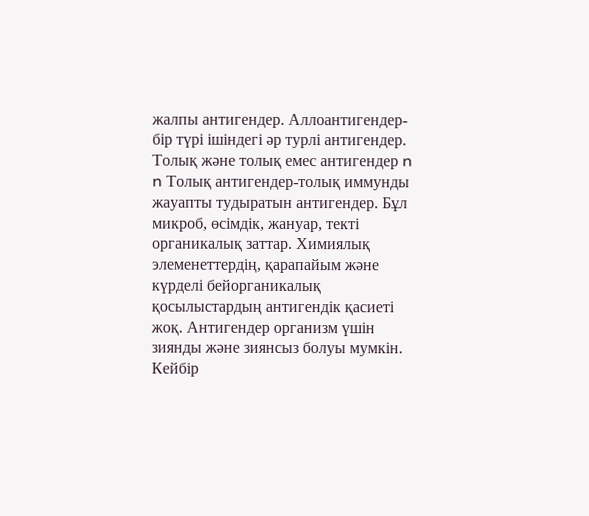жалпы антигендер. Аллоантигендер-бір түрі ішіндегі әр турлі антигендер.
Толық және толық емес антигендер n n Толық антигендер-толық иммунды жауапты тудыратын антигендер. Бұл микроб, өсімдік, жануар, текті органикалық заттар. Химиялық элеменеттердің, қарапайым және күрделі бейорганикалық қосылыстардың антигендік қасиеті жоқ. Антигендер организм үшін зиянды және зиянсыз болуы мумкін. Кейбір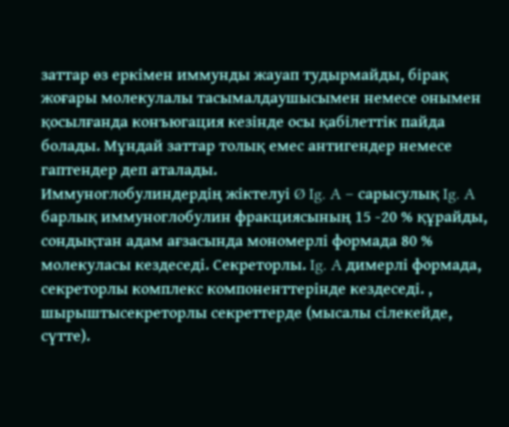заттар өз еркімен иммунды жауап тудырмайды, бірақ жоғары молекулалы тасымалдаушысымен немесе онымен қосылғанда конъюгация кезінде осы қабілеттік пайда болады. Мұндай заттар толық емес антигендер немесе гаптендер деп аталады.
Иммуноглобулиндердің жіктелуі Ø Ig. A – сарысулық Ig. A барлық иммуноглобулин фракциясының 15 -20 % құрайды, сондықтан адам ағзасында мономерлі формада 80 % молекуласы кездеседі. Секреторлы. Ig. A димерлі формада, секреторлы комплекс компоненттерінде кездеседі. , шырыштысекреторлы секреттерде (мысалы сілекейде, сүтте).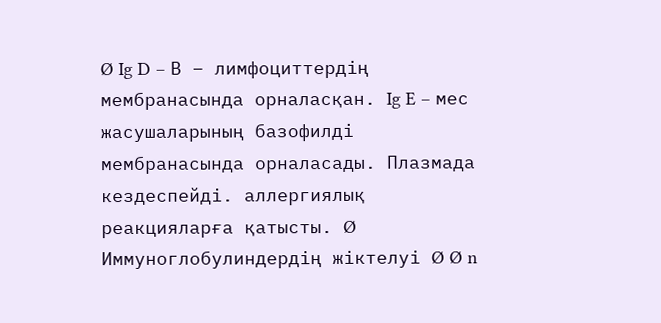Ø Ig D – В – лимфоциттердің мембранасында орналасқан. Ig E – мес жасушаларының базофилді мембранасында орналасады. Плазмада кездеспейді. аллергиялық реакцияларға қатысты. Ø
Иммуноглобулиндердің жіктелуі Ø Ø n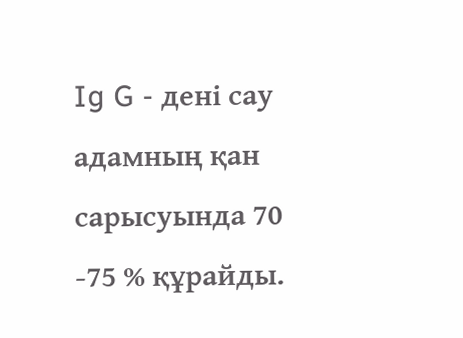Ig G - дені сау адамның қан сарысуында 70 -75 % құрайды.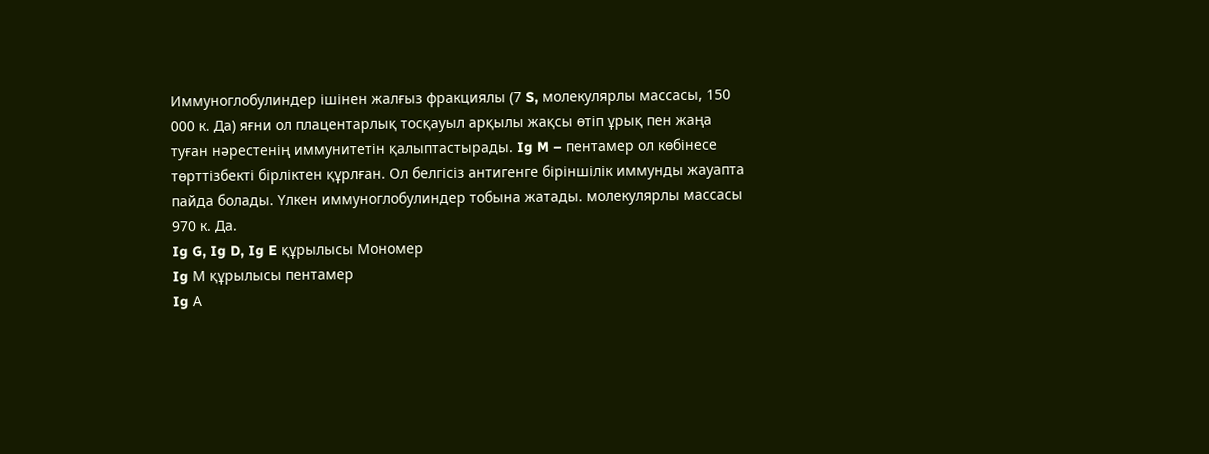Иммуноглобулиндер ішінен жалғыз фракциялы (7 S, молекулярлы массасы, 150 000 к. Да) яғни ол плацентарлық тосқауыл арқылы жақсы өтіп ұрық пен жаңа туған нәрестенің иммунитетін қалыптастырады. Ig M – пентамер ол көбінесе төрттізбекті бірліктен құрлған. Ол белгісіз антигенге біріншілік иммунды жауапта пайда болады. Үлкен иммуноглобулиндер тобына жатады. молекулярлы массасы 970 к. Да.
Ig G, Ig D, Ig E құрылысы Мономер
Ig М құрылысы пентамер
Ig А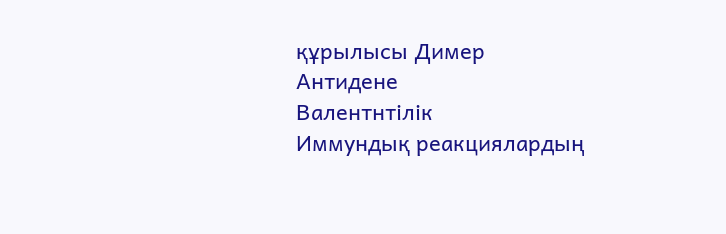құрылысы Димер
Антидене
Валентнтілік
Иммундық реакциялардың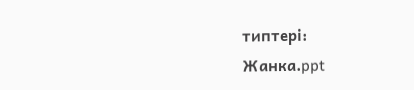типтері:
Жанка.ppt